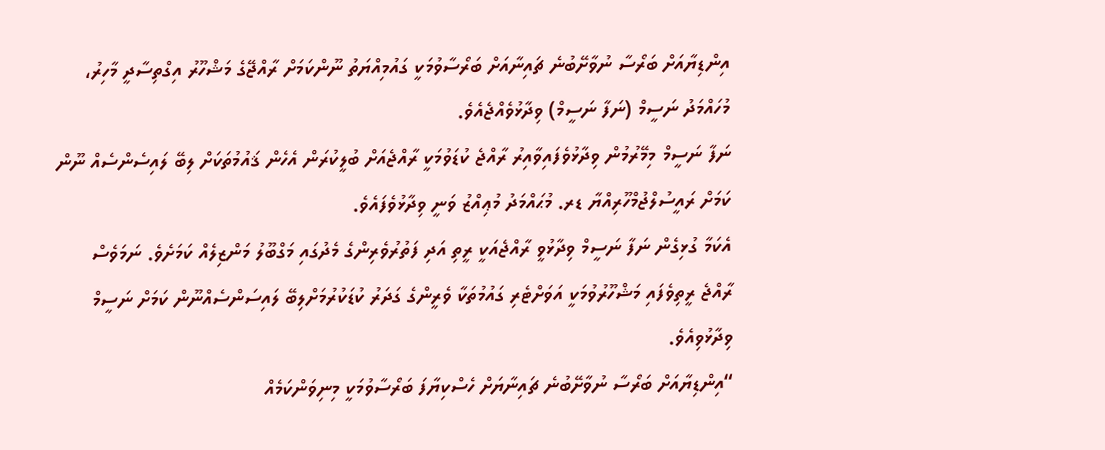އިންޑިޔާއަށް ބަރޯސާ ނުވާށޭބުނެ ޗައިނާއަށް ބަރޯސާވުމަކީ ގައުމިއްޔަތު ނޫންކަމަށް ރާއްޖޭގެ މަޝްހޫރު އިގްތިސާދީ މާހިރު، މުހައްމަދު ނަސީމް (ނަފާ ނަސީމް) ވިދާޅުވެއްޖެއެވެ.
ނަފާ ނަސީމް މިމޭރުމުން ވިދާޅުވެފައިވާއިރު ރާއްޖެ ކުޑަވުމަކީ ރާއްޖެއަށް ބުލީކުރަން އެހެން ޤައުމުތަކަށް ލިބޭ ލައިސެންސެއް ނޫން ކަމަށް ރައީސުލްޖުމްހޫރިއްޔާ ޑރ. މުޙައްމަދު މުޢިއްޒު ވަނީ ވިދާޅުވެފައެވެ.
އެކަމާ ގުޅިގެން ނަފާ ނަސީމް ވިދާޅުވީ ރާއްޖެއަކީ ރީތި އަދި ފަތުރުވެރިންގެ މެދުގައި މަގްބޫލު މަންޒިލެއް ކަމަށެވެ. ނަމަވެސް ރާއްޖެ ރީތިވެފައި މަޝްހޫރުވުމަކީ އަވަށްޓެރި ގައުމުތަކާ ވެރީންގެ ގަދަރު ކުޑަކުރުމަށްލިބޭ ލައިސަންސެއްނޫން ކަމަށް ނަސީމް ވިދާޅުވިއެވެ.
“އިންޑިޔާއަށް ބަރޯސާ ނުވާށޭބުނެ ޗައިނާޔަށް ހެސްކިޔާފަ ބަރޯސާވުމަކީ މިނިވަންކަމެއް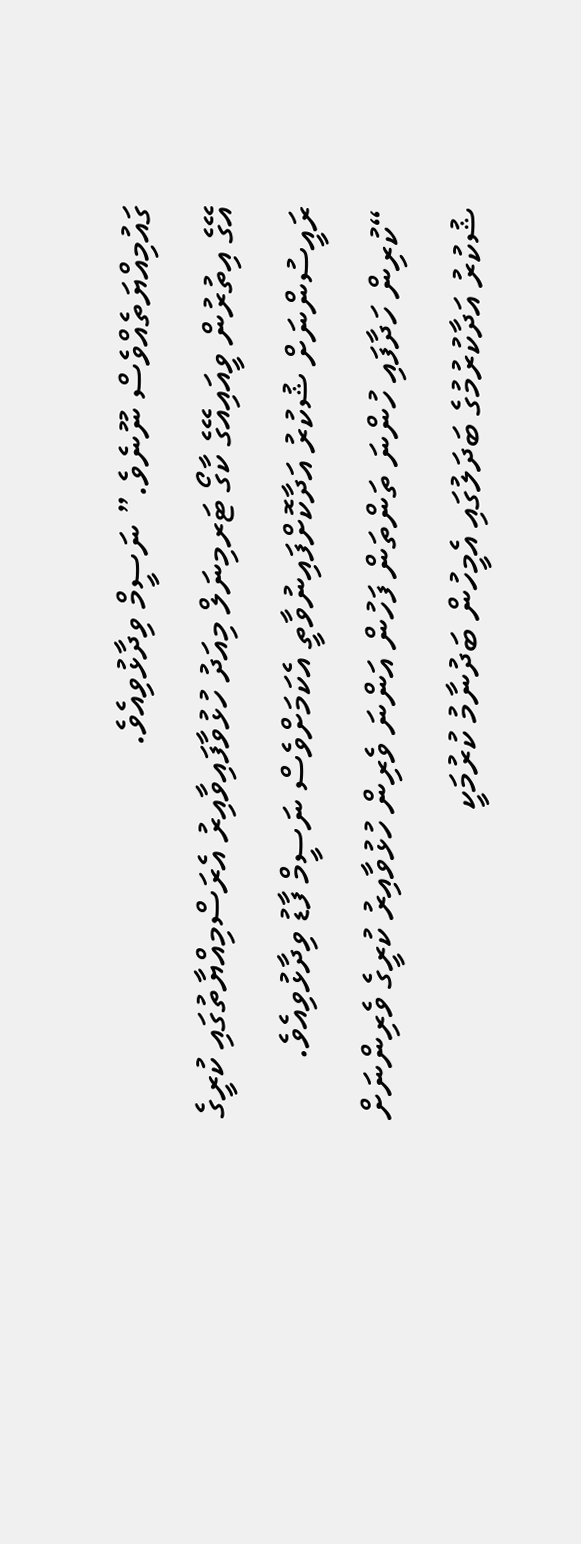ގައުމިއްޔަތެއްވެސް ނޫނެވެ.” ނަސީމް ވިދާޅުވިއެވެ.
އޭގެ އިތުރުން ވީއައިއޭގެ ކާގޯ ޓަރމިނަލް މިއަދު ހުޅުވާފައިވާއިރު އެރަސްމިއްޔާތުގައި ކުރީގެ ރައީސުންނަށް ޝުކުރު އަދާކޮށްފައިނުވާތީ އެކަމަށްވެސް ނަސީމް ފާޑު ވިދާޅުވިއެވެ.
“ކުރިން ހަދާފައި ހުންނަ ތަންތަން ފަހުން އަންނަ ވެރިން ހުޅުވާއިރު ކުރީގެ ވެރިންނަށް ޝުކުރު އަދާކުރުމުގެ ބަދަލުގައި އެމީހުން ބަދުނާމު ކުރުމަކީ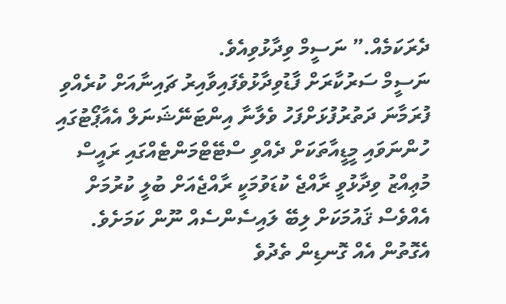ދެރަކަމެއް.” ނަސީމް ވިދާޅުވިއެވެ.
ނަސީމް ސަރުކާރަށް ފާޑުވިދާޅުވެފައިވާއިރު ޗައިނާއަށް ކުރެއްވި ފުރަމާނަ ދަތުރުފުޅަށްފަހު ވެލާނާ އިންޓަނޭޝަނަލް އެއާޕޯޓުގައި ހުންނަވައި މީޑީއާތަކަށް ދެއްވި ސްޓޭޓްމަންޓެއްގައި ރައީސް މުޢިއްޒު ވިދާޅުވީ ރާއްޖެ ކުޑަވުމަކީ ރާއްޖެއަށް ބުލީ ކުރުމަށް އެއްވެސް ޤައުމަކަށް ލިބޭ ލައިސެންސެއް ނޫން ކަމަށެވެ.
އެގޮތުން އެއް ގޮނޑިން ތެދުވެ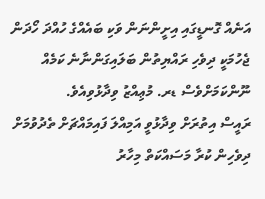އަނެއް ގޮނޑީގައި އިށީންނަން ވަކި ބައެއްގެ ހުއްދަ ހޯދަން ޖެހުމަކީ ދިވެހި ރައްޔިތުން ބަލައިގަންނާނެ ކަމެއް ނޫންކަމަށްވެސް ޑރ. މުޢިއްޒު ވިދާޅުވިއެވެ.
ރައީސް އިތުރަށް ވިދާޅުވީ އަމިއްލަ ފައިމައްޗަށް ތެދުވުމަށް ދިވެހިން ކުރާ މަސައްކަތް މިހާރު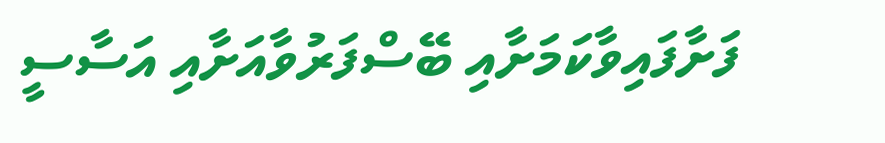ފަށާފައިވާކަމަށާއި ބޭސްފަރުވާއަށާއި އަސާސީ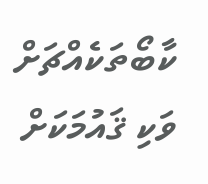ކާބޯތަކެއްޗަށް ވަކި ޤައުމަކަށް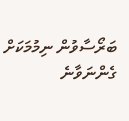ބަރޯސާވުން ނިމުމަކަށް ގެންނަވާނެ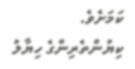ކަމަށެވެ.
ކިޔުންތެރިންގެ ހިޔާލު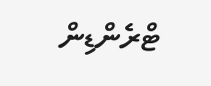ޓްރެންޑިން